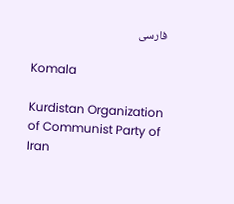فارسی

Komala

Kurdistan Organization of Communist Party of Iran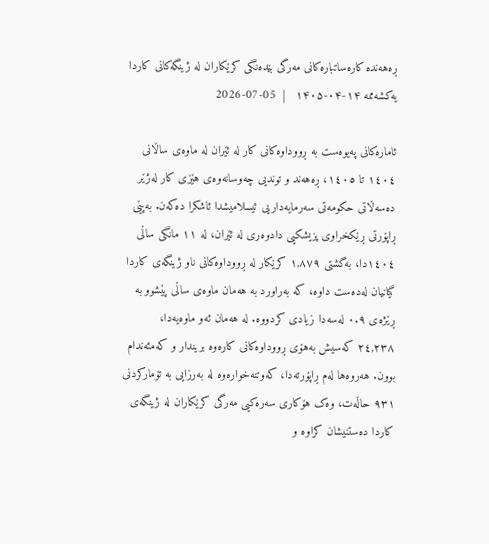ڕەهەندە کارەساتبارەکانی مەرگی بێدەنگی کرێکاران لە ژینگەکانی کاردا
یەکشەممە ۱۴-۰۴-۱۴۰۵   |  05-07-2026

ئامارەکانی پەیوەست بە ڕووداوەکانی کار لە ئێران لە ماوەی ساڵانی ١٤٠٤ تا ١٤٠٥، ڕەهەند و توندیی چەوسانەوەی هێزی کار لەژێر دەسەڵاتی حکومەتی سەرمایەداریی ئیسلامیشدا ئاشکرا دەکەن. بەپێی ڕاپۆرتی ڕێکخراوی پزیشکیی دادوەری لە ئێران، لە ١١ مانگی ساڵی ١٤٠٤دا، بەگشتی ١,٨٧٩ کرێکار لە ڕووداوەکانی ناو ژینگەی کاردا گیانیان لەدەست داوە، کە بەراورد بە هەمان ماوەی ساڵی پێشوو بە ڕێژەی ٠.٩ لەسەدا زیادی کردووە. لە هەمان ئەو ماوەیەدا، ٢٤,٢٣٨ کەسیش بەهۆی ڕووداوەکانی کارەوە بریندار و کەمئەندام بوون. هەروەها لەم ڕاپۆرتەدا، کەوتنەخوارەوە لە بەرزایی بە تۆمارکردنی ٩٣١ حاڵەت، وەک هۆکاری سەرەکیی مەرگی کرێکاران لە ژینگەی کاردا دەستنیشان کراوە و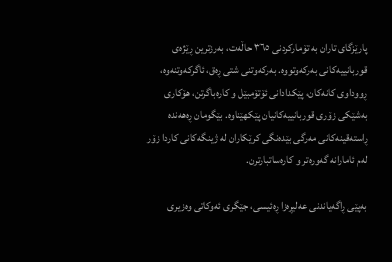پارێزگای تاران بە تۆمارکردنی ٣٦٥ حاڵەت، بەرزترین ڕێژەی قوربانییەکانی بەرکەوتووە. بەرکەوتنی شتی ڕەق، ئاگرکەوتنەوە، ڕووداوی کانەکان، پێکدادانی ئۆتۆمبێل و کارەباگرتن، هۆکاری بەشێکی زۆری قوربانییەکانیان پێکهێناوە. بێگومان ڕەهەندە ڕاستەقینەکانی مەرگی بێدەنگی کرێکاران لە ژینگەکانی کاردا زۆر لەم ئامارانە گەورەتر و کارەساتبارترن.

بەپێی ڕاگەیاندنی عەلیڕەزا ڕەئیسی، جێگری ئەوکاتی وەزیری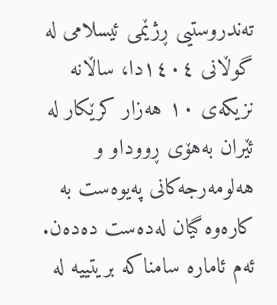تەندروستیی ڕژێمی ئیسلامی لە گوڵانی ١٤٠٤دا، ساڵانە نزیکەی ١٠ هەزار کرێکار لە ئێران بەهۆی ڕووداو و هەلومەرجەکانی پەیوەست بە کارەوە گیان لەدەست دەدەن. ئەم ئامارە سامناکە بریتییە لە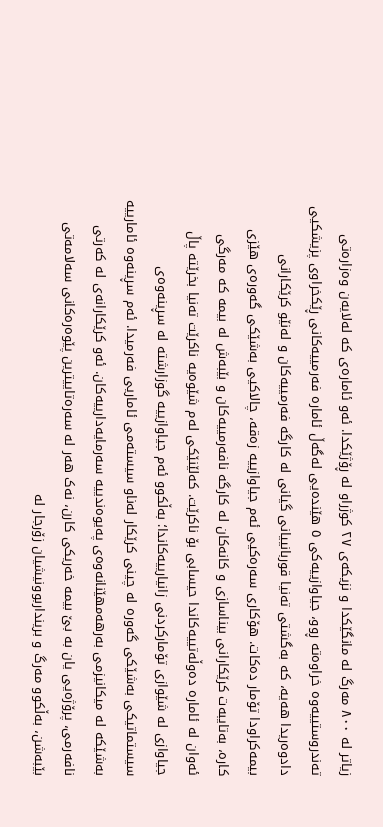زیاتر لە ٨٠٠ مەرگ لە مانگێکدا و نزیکەی ٢٧ کوژراو لە ڕۆژێکدا. ئەو ئامارەی کە لەلایەن وەزارەتی تەندروستییەوە خراوەتە ڕوو، جیاوازییەکی ٥ هێندەیی لەگەڵ ئامارە فەرمییەکانی ڕێکخراوی پزیشکیی دادوەریدا هەیە، کە بەگشتی تەنیا قوربانییانی گیانی لە کارگە فەرمییەکان و لەنێو کرێکارانی بیمەکراودا تۆمار دەکات. هۆکاری سەرەکیی ئەم جیاوازییە زەقە، چالاکیی بەشێکی گەورەی هێزی کارە، بەتایبەت کرێکارانی بیناسازی و کانەکان لە کارگە نافەرمییەکان و بێبەش لە بیمە کە مەرگی ئەوان لە ئامارە دەوڵەتییەکاندا حیسابی بۆ ناکرێت. کەلێنێکی لەم شێوەیە ناکرێت تەنیا بخرێتە پاڵ جیاوازی لە شێوازی تۆمارکردنی زانیارییەکاندا؛ بەڵکوو ئەم جیاوازییە گوزارشتە لە سڕینەوەی سیستماتیکی بەشێکی گەورە لە چینی کرێکار لەناو سیستەمی ئاماریی فەرمیدا. ئەم سڕینەوە ئامارییە بەشێکە لە میکانیزمی بەرهەمهێنانەوەی پەیوەندییە سەرمایەدارییەکان. ئەو کرێکارانەی لە کەرتی نافەرمی، پرۆژەیی یان بە بێ بیمە خەریکی کارن، نەک هەر لە سەرەتاییترین پێوەرەکانی سەلامەتی بێبەشن، بەڵکوو مەرگ و برینداربوونیشیان زۆرجار لە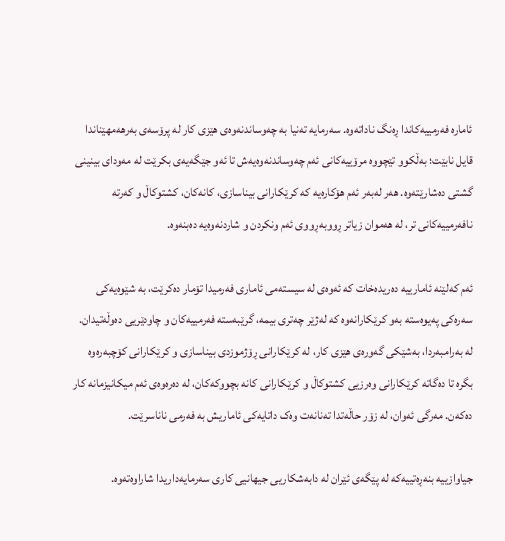ئامارە فەرمییەکاندا ڕەنگ ناداتەوە. سەرمایە تەنیا بە چەوساندنەوەی هێزی کار لە پرۆسەی بەرهەمهێناندا قایل نابێت؛ بەڵکوو تێچووە مرۆییەکانی ئەم چەوساندنەوەیەش تا ئەو جێگەیەی بکرێت لە مەودای بینینی گشتی دەشارێتەوە. هەر لەبەر ئەم هۆکارەیە کە کرێکارانی بیناسازی، کانەکان، کشتوکاڵ و کەرتە نافەرمییەکانی تر، لە هەموان زیاتر ڕووبەڕووی ئەم ونکردن و شاردنەوەیە دەبنەوە.

ئەم کەلێنە ئامارییە دەریدەخات کە ئەوەی لە سیستەمی ئاماری فەرمیدا تۆمار دەکرێت، بە شێوەیەکی سەرەکی پەیوەستە بەو کرێکارانەوە کە لەژێر چەتری بیمە، گرێبەستە فەرمییەکان و چاودێریی دەوڵەتیدان. لە بەرامبەردا، بەشێکی گەورەی هێزی کار، لە کرێکارانی ڕۆژموزدی بیناسازی و کرێکارانی کۆچبەرەوە بگرە تا دەگاتە کرێکارانی وەرزیی کشتوکاڵ و کرێکارانی کانە بچووکەکان، لە دەرەوەی ئەم میکانیزمانە کار دەکەن. مەرگی ئەوان، لە زۆر حاڵەتدا تەنانەت وەک داتایەکی ئاماریش بە فەرمی ناناسرێت.

جیاوازییە بنەڕەتییەکە لە پێگەی ئێران لە دابەشکاریی جیهانیی کاری سەرمایەداریدا شاراوەتەوە.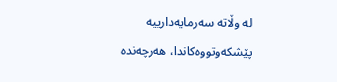لە وڵاتە سەرمایەدارییە پێشکەوتووەکاندا، هەرچەندە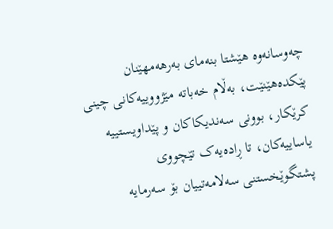چەوسانەوە هێشتا بنەمای بەرهەمهێنان پێکدەهێنێت، بەڵام خەباتە مێژووییەکانی چینی کرێکار، بوونی سەندیکاکان و پێداویستییە یاساییەکان، تا ڕادەیەک تێچووی پشتگوێخستنی سەلامەتییان بۆ سەرمایە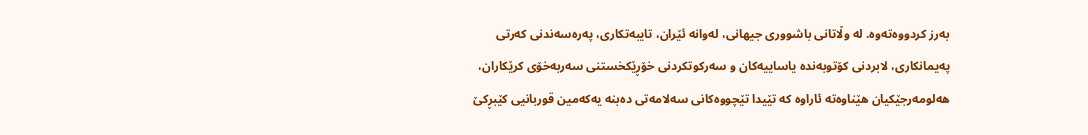بەرز کردووەتەوە. لە وڵاتانی باشووری جیهانی، لەوانە ئێران، تایبەتکاری، پەرەسەندنی کەرتی پەیمانکاری، لابردنی کۆتوبەندە یاساییەکان و سەرکوتکردنی خۆڕێکخستنی سەربەخۆی کرێکاران، هەلومەرجێکیان هێناوەتە ئاراوە کە تێیدا تێچووەکانی سەلامەتی دەبنە یەکەمین قوربانیی کێبڕکێ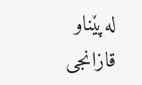لەپێناو قازانجی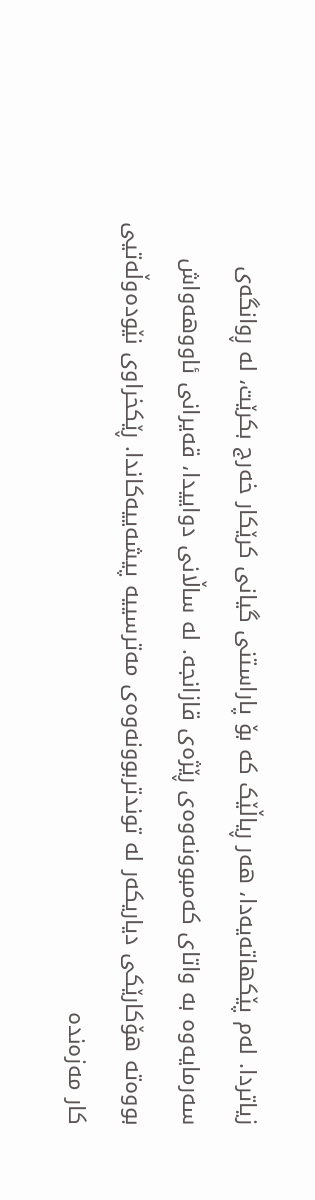زیاتردا. لەم پێکهاتەیەدا، هەر ڕیاڵێک کە بۆ پاراستنی گیانی کرێکار خەرج بکرێت، لە ڕوانگەی سەرمایەوە بە واتای کەمبوونەوەی ڕێژەی قازانجە. لە ساڵانی دواییدا، قەیرانی ئاووهەواش بووەتە هۆکارێکی دیاریکەر لە توندتربوونەوەی مەترسییە پیشەییەکاندا. ڕێکخراوی نێودەوڵەتیی کار مەزەندە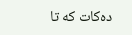دەکات کە تا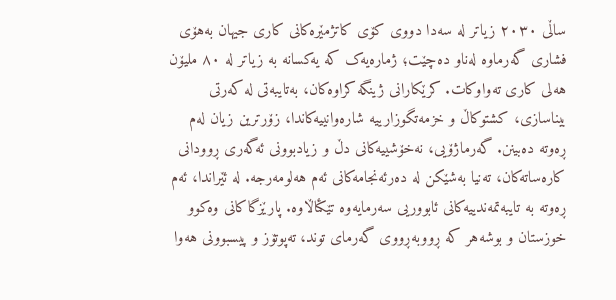ساڵی ٢٠٣٠ زیاتر لە سەدا دووی کۆی کاتژمێرەکانی کاری جیهان بەهۆی فشاری گەرماوە لەناو دەچێت؛ ژمارەیەک کە یەکسانە بە زیاتر لە ٨٠ ملیۆن هەلی کاری تەواوکات. کرێکارانی ژینگە کراوەکان، بەتایبەتی لە کەرتی بیناسازی، کشتوکاڵ و خزمەتگوزارییە شارەوانییەکاندا، زۆرترین زیان لەم ڕەوتە دەبینن. گەرماژۆیی، نەخۆشییەکانی دڵ و زیادبوونی ئەگەری ڕوودانی کارەساتەکان، تەنیا بەشێکن لە دەرئەنجامەکانی ئەم هەلومەرجە. لە ئێراندا، ئەم ڕەوتە بە تایبەتمەندییەکانی ئابووریی سەرمایەوە تێکئاڵاوە. پارێزگاکانی وەکوو خوزستان و بوشەهر کە ڕووبەڕووی گەرمای توند، تەپوتۆز و پیسبوونی هەوا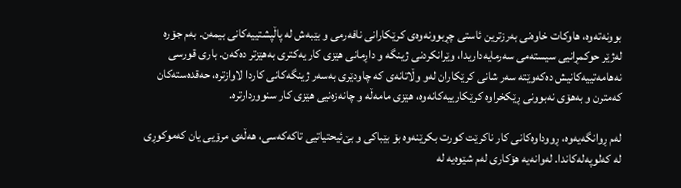بوونەتەوە، هاوکات خاوەنی بەرزترین ئاستی چڕبوونەوەی کرێکارانی نافەرمی و بێبەش لە پاڵپشتییەکانی بیمەن. بەم جۆرە لەژێر حوکمڕانیی سیستەمی سەرمایەداریدا، وێرانکردنی ژینگە و داڕمانی هێزی کار یەکتری بەهێزتر دەکەن. باری قورسی نەهامەتییەکانیش دەکەوێتە سەر شانی کرێکاران لەو وڵاتانەی کە چاودێری بەسەر ژینگەکانی کاردا لاوازترە، حەقدەستەکان کەمترن و بەهۆی نەبوونی ڕێکخراوە کرێکارییەکانەوە، هێزی مامەڵە و چانەزەنیی هێزی کار سنووردارترە.

لەم ڕوانگەیەوە، ڕووداوەکانی کار ناکرێت کورت بکرێنەوە بۆ بێباکی و بێ‌ئیحتیاتیی تاکەکەسی، هەڵەی مرۆیی یان کەموکوڕی لە کەلوپەلەکاندا. لەوانەیە هۆکاری لەم شێوەیە لە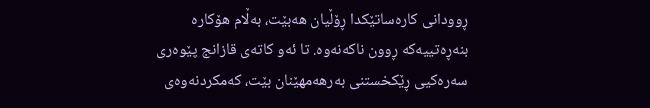ڕوودانی کارەساتێکدا ڕۆڵیان هەبێت، بەڵام هۆکارە بنەڕەتییەکە ڕوون ناکەنەوە. تا ئەو کاتەی قازانج پێوەری سەرەکیی ڕێکخستنی بەرهەمهێنان بێت، کەمکردنەوەی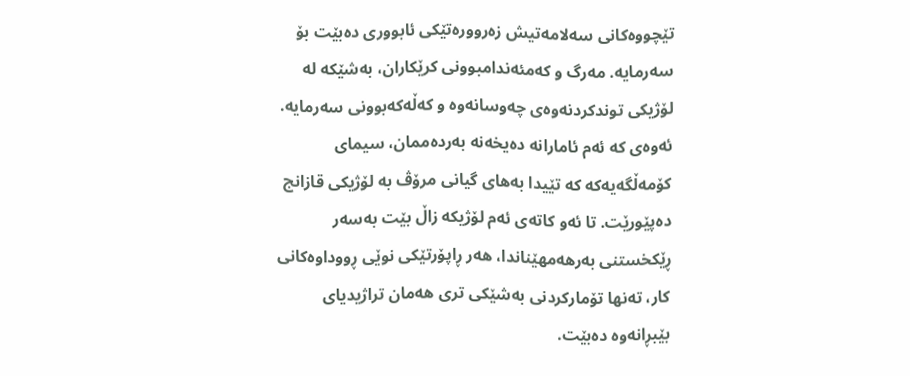تێچووەکانی سەلامەتیش زەروورەتێکی ئابووری دەبێت بۆ سەرمایە. مەرگ و کەمئەندامبوونی کرێکاران، بەشێکە لە لۆژیکی توندکردنەوەی چەوسانەوە و کەڵەکەبوونی سەرمایە. ئەوەی کە ئەم ئامارانە دەیخەنە بەردەممان، سیمای کۆمەڵگەیەکە کە تێیدا بەهای گیانی مرۆڤ بە لۆژیکی قازانج دەپێورێت. تا ئەو کاتەی ئەم لۆژیکە زاڵ بێت بەسەر ڕێکخستنی بەرهەمهێناندا، هەر ڕاپۆرتێکی نوێی ڕووداوەکانی کار، تەنها تۆمارکردنی بەشێکی تری هەمان تراژیدیای بێبڕانەوە دەبێت.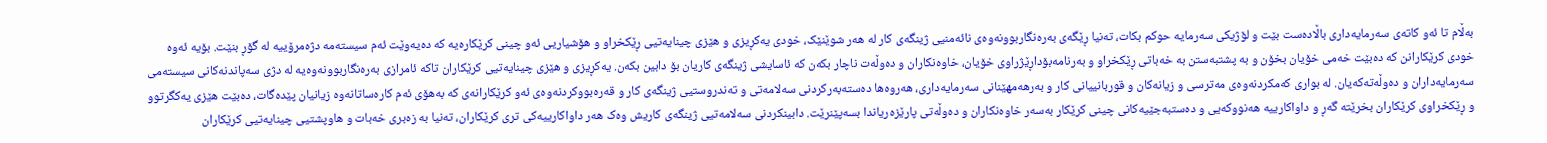بەڵام تا ئەو کاتەی سەرمایەداری باڵادەست بێت و لۆژیکی سەرمایە حوکم بکات، تەنیا ڕێگەی بەرەنگاربوونەوەی نائەمنیی ژینگەی کار لە هەر شوێنێک، خودی یەکڕیزی و هێزی چینایەتیی ڕێکخراو و هۆشیاریی ئەو چینی کرێکارەیە کە دەیەوێت ئەم سیستەمە دژەمرۆییە لە گۆڕ بنێت. بۆیە ئەوە خودی کرێکارانن کە دەبێت خەمی خۆیان بخۆن و بە پشتبەستن بە خەباتی ڕێکخراو و بەرنامەبۆداڕێژراوی خۆیان، خاوەنکاران و دەوڵەت ناچار بکەن کە ئاسایشی ژینگەی کاریان بۆ دابین بکەن. یەکڕیزی و هێزی چینایەتیی کرێکاران تاکە ئامرازی بەرەنگاربوونەوەیە لە دژی سەپاندنەکانی سیستەمی سەرمایەداران و دەوڵەتەکەیان. لە بواری کەمکردنەوەی مەترسی و زیانەکان و قوربانییانی کار و بەرهەمهێنانی سەرمایەداری، هەروەها دەستەبەرکردنی سەلامەتی و تەندروستیی ژینگەی کار و قەرەبووکردنەوەی ئەو کرێکارانەی کە بەهۆی ئەم کارەساتانەوە زیانیان پێدەگات، دەبێت هێزی یەکگرتوو و ڕێکخراوی کرێکاران بخرێتە گەڕ و داواکارییە هەنووکەیی و دەستبەجێیەکانی چینی کرێکار بەسەر خاوەنکاران و دەوڵەتی پارێزەریاندا بسەپێنرێت. دابینکردنی سەلامەتیی ژینگەی کاریش وەک هەر داواکارییەکی تری کرێکاران، تەنیا بە زەبری خەبات و هاوپشتیی چینایەتیی کرێکاران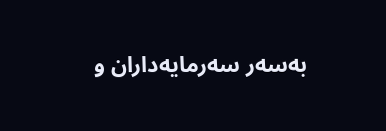بەسەر سەرمایەداران و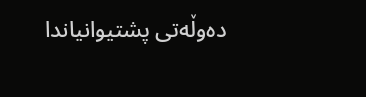دەوڵەتی پشتیوانیاندا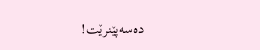دەسەپێنرێت!